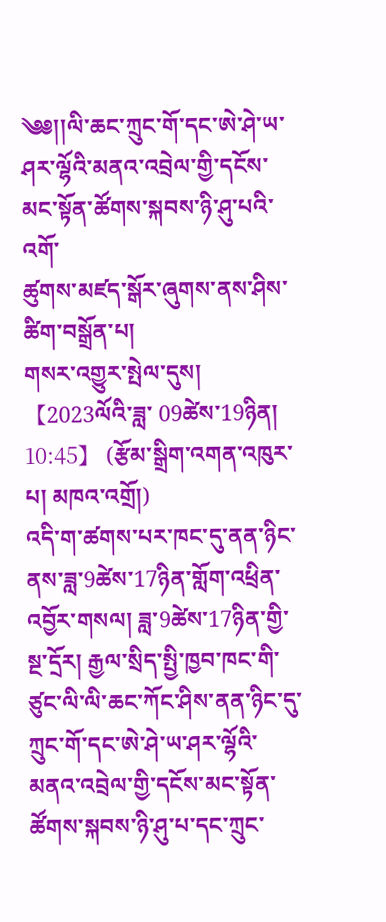༄༅།།ལི་ཆང་ཀྲུང་གོ་དང་ཨེ་ཤེ་ཡ་ཤར་ལྷོའི་མནའ་འབྲེལ་གྱི་དངོས་མང་སྟོན་ཚོགས་སྐབས་ཉི་ཤུ་པའི་འགོ་
ཚུགས་མཛད་སྒོར་ཞུགས་ནས་ཤིས་ཚིག་བསྒྲོན་པ།
གསར་འགྱུར་སྤེལ་དུས། 【2023ལོའི་ཟླ་ 09ཚེས་19ཉིན། 10:45】 (རྩོམ་སྒྲིག་འགན་འཁུར་པ། མཁའ་འགྲོ།)
འདི་ག་ཚགས་པར་ཁང་དུ་ནན་ཉིང་ནས་ཟླ་9ཚེས་17ཉིན་གློག་འཕྲིན་འབྱོར་གསལ། ཟླ་9ཚེས་17ཉིན་གྱི་སྔ་དྲོར། རྒྱལ་སྲིད་སྤྱི་ཁྱབ་ཁང་གི་ཙུང་ལི་ལི་ཆང་ཀོང་ཤིས་ནན་ཉིང་དུ་ཀྲུང་གོ་དང་ཨེ་ཤེ་ཡ་ཤར་ལྷོའི་མནའ་འབྲེལ་གྱི་དངོས་མང་སྟོན་ཚོགས་སྐབས་ཉི་ཤུ་པ་དང་ཀྲུང་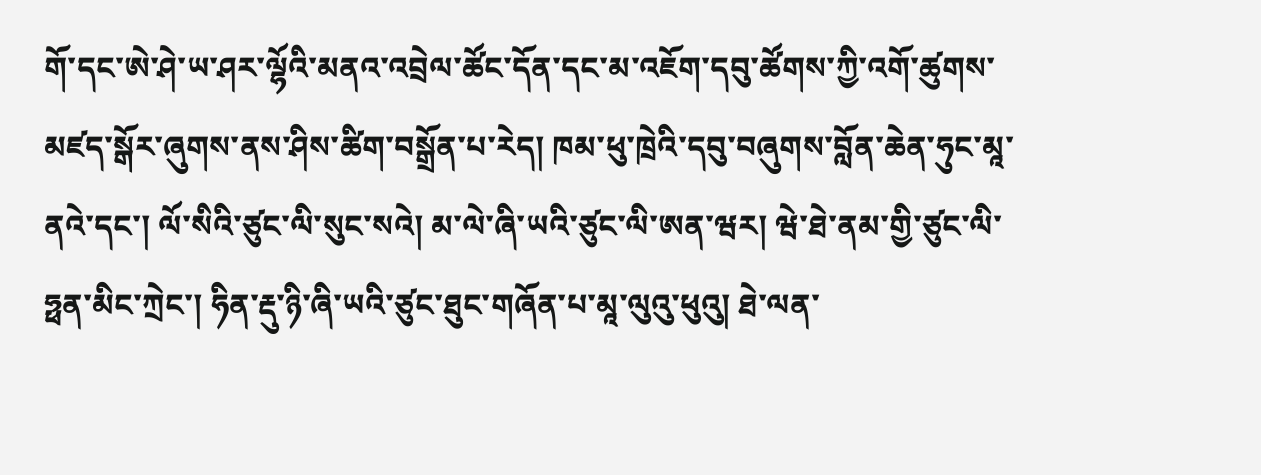གོ་དང་ཨེ་ཤེ་ཡ་ཤར་ལྷོའི་མནའ་འབྲེལ་ཚོང་དོན་དང་མ་འཇོག་དབུ་ཚོགས་ཀྱི་འགོ་ཚུགས་མཛད་སྒོར་ཞུགས་ནས་ཤིས་ཚིག་བསྒྲོན་པ་རེད། ཁམ་ཕུ་ཁྲེའི་དབུ་བཞུགས་བློན་ཆེན་ཧུང་མཱ་ནའེ་དང་། ལོ་སིའི་ཙུང་ལི་སུང་སའེ། མ་ལེ་ཞི་ཡའི་ཙུང་ལི་ཨན་ཝར། ཝེ་ཐེ་ནམ་གྱི་ཙུང་ལི་ཧྥན་མིང་ཀྲེང་། ཧིན་རྡུ་ཉི་ཞི་ཡའི་ཙུང་ཐུང་གཞོན་པ་མཱ་ལུའུ་ཕུའུ། ཐེ་ལན་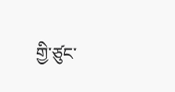གྱི་ཙུང་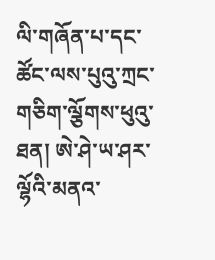ལི་གཞོན་པ་དང་ཚོང་ལས་པུའུ་ཀྲང་གཅིག་ལྕོགས་ཕུའུ་ཐན། ཨེ་ཤེ་ཡ་ཤར་ལྷོའི་མནའ་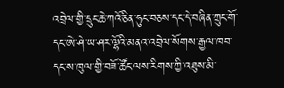འབྲེལ་གྱི་དྲུང་ཆེ་ཀའོ་ཅིན་ཧུང་བཅས་དང་དེ་བཞིན་ཀྲུང་གོ་དང་ཨེ་ཤེ་ཡ་ཤར་ལྷོའི་མནའ་འབྲེལ་སོགས་རྒྱལ་ཁབ་དང་ས་ཁུལ་གྱི་བཟོ་ཚོང་ལས་རིགས་ཀྱི་འཐུས་མི་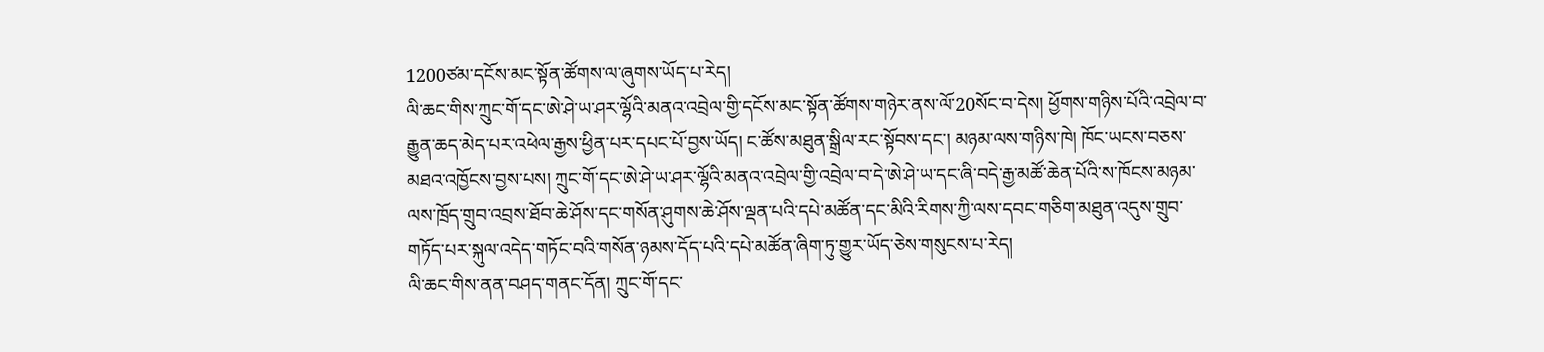1200ཙམ་དངོས་མང་སྟོན་ཚོགས་ལ་ཞུགས་ཡོད་པ་རེད།
ལི་ཆང་གིས་ཀྲུང་གོ་དང་ཨེ་ཤེ་ཡ་ཤར་ལྷོའི་མནའ་འབྲེལ་གྱི་དངོས་མང་སྟོན་ཚོགས་གཉེར་ནས་ལོ་20སོང་བ་དེས། ཕྱོགས་གཉིས་པོའི་འབྲེལ་བ་རྒྱུན་ཆད་མེད་པར་འཕེལ་རྒྱས་ཕྱིན་པར་དཔང་པོ་བྱས་ཡོད། ང་ཚོས་མཐུན་སྒྲིལ་རང་སྟོབས་དང་། མཉམ་ལས་གཉིས་ཁེ། ཁོང་ཡངས་བཅས་མཐའ་འཁྱོངས་བྱས་པས། ཀྲུང་གོ་དང་ཨེ་ཤེ་ཡ་ཤར་ལྷོའི་མནའ་འབྲེལ་གྱི་འབྲེལ་བ་དེ་ཨེ་ཤེ་ཡ་དང་ཞི་བདེ་རྒྱ་མཚོ་ཆེན་པོའི་ས་ཁོངས་མཉམ་ལས་ཁྲོད་གྲུབ་འབྲས་ཐོབ་ཆེ་ཤོས་དང་གསོན་ཤུགས་ཆེ་ཤོས་ལྡན་པའི་དཔེ་མཚོན་དང་མིའི་རིགས་ཀྱི་ལས་དབང་གཅིག་མཐུན་འདུས་གྲུབ་གཏོད་པར་སྐུལ་འདེད་གཏོང་བའི་གསོན་ཉམས་དོད་པའི་དཔེ་མཚོན་ཞིག་ཏུ་གྱུར་ཡོད་ཅེས་གསུངས་པ་རེད།
ལི་ཆང་གིས་ནན་བཤད་གནང་དོན། ཀྲུང་གོ་དང་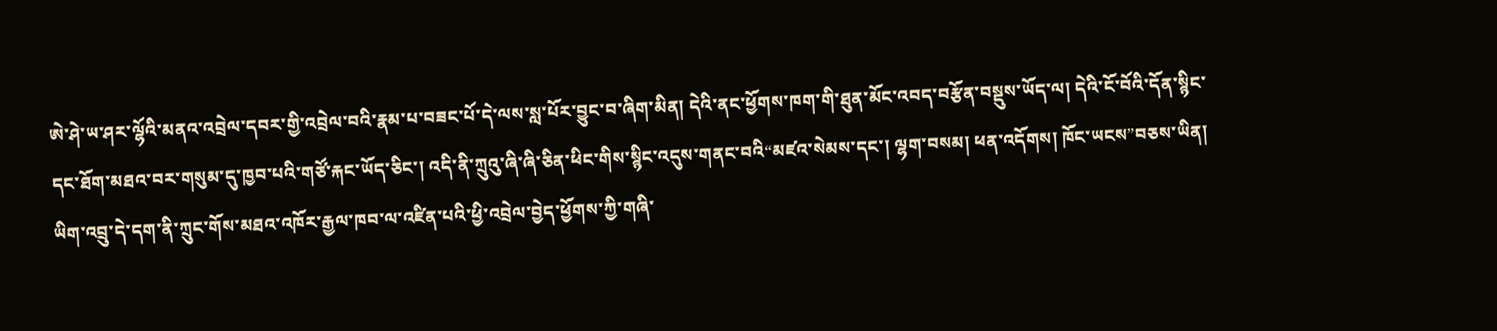ཨེ་ཤེ་ཡ་ཤར་ལྷོའི་མནའ་འབྲེལ་དབར་གྱི་འབྲེལ་བའི་རྣམ་པ་བཟང་པོ་དེ་ལས་སླ་པོར་བྱུང་བ་ཞིག་མིན། དེའི་ནང་ཕྱོགས་ཁག་གི་ཐུན་མོང་འབད་བརྩོན་བསྡུས་ཡོད་ལ། དེའི་ངོ་བོའི་དོན་སྙིང་དང་ཐོག་མཐའ་བར་གསུམ་དུ་ཁྱབ་པའི་གཙོ་རྐང་ཡོད་ཅིང་། འདི་ནི་ཀྲུའུ་ཞི་ཞི་ཅིན་ཕིང་གིས་སྙིང་འདུས་གནང་བའི“མཛའ་སེམས་དང་། ལྷག་བསམ། ཕན་འདོགས། ཁོང་ཡངས”བཅས་ཡིན། ཡིག་འབྲུ་དེ་དག་ནི་ཀྲུང་གོས་མཐའ་འཁོར་རྒྱལ་ཁབ་ལ་འཛིན་པའི་ཕྱི་འབྲེལ་བྱེད་ཕྱོགས་ཀྱི་གཞི་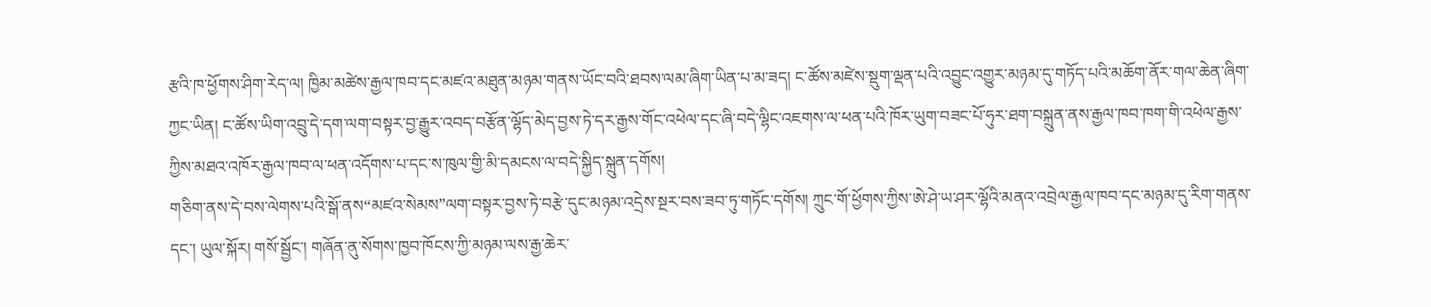རྩའི་ཁ་ཕྱོགས་ཤིག་རེད་ལ། ཁྱིམ་མཚེས་རྒྱལ་ཁབ་དང་མཛའ་མཐུན་མཉམ་གནས་ཡོང་བའི་ཐབས་ལམ་ཞིག་ཡིན་པ་མ་ཟད། ང་ཚོས་མཛེས་སྡུག་ལྡན་པའི་འབྱུང་འགྱུར་མཉམ་དུ་གཏོད་པའི་མཆོག་ནོར་གལ་ཆེན་ཞིག་ཀྱང་ཡིན། ང་ཚོས་ཡིག་འབྲུ་དེ་དག་ལག་བསྟར་བྱ་རྒྱུར་འབད་བརྩོན་ལྷོད་མེད་བྱས་ཏེ་དར་རྒྱས་གོང་འཕེལ་དང་ཞི་བདེ་ལྷིང་འཇགས་ལ་ཕན་པའི་ཁོར་ཡུག་བཟང་པོ་ཧུར་ཐག་བསྐྲུན་ནས་རྒྱལ་ཁབ་ཁག་གི་འཕེལ་རྒྱས་ཀྱིས་མཐའ་འཁོར་རྒྱལ་ཁབ་ལ་ཕན་འདོགས་པ་དང་ས་ཁུལ་གྱི་མི་དམངས་ལ་བདེ་སྐྱིད་སྐྲུན་དགོས།
གཅིག་ནས་དེ་བས་ལེགས་པའི་སྒོ་ནས“མཛའ་སེམས”ལག་བསྟར་བྱས་ཏེ་བརྩེ་དུང་མཉམ་འདྲེས་སྔར་བས་ཟབ་ཏུ་གཏོང་དགོས། ཀྲུང་གོ་ཕྱོགས་ཀྱིས་ཨེ་ཤེ་ཡ་ཤར་ལྷོའི་མནའ་འབྲེལ་རྒྱལ་ཁབ་དང་མཉམ་དུ་རིག་གནས་དང་། ཡུལ་སྐོར། གསོ་སྦྱོང་། གཞོན་ནུ་སོགས་ཁྱབ་ཁོངས་ཀྱི་མཉམ་ལས་རྒྱ་ཆེར་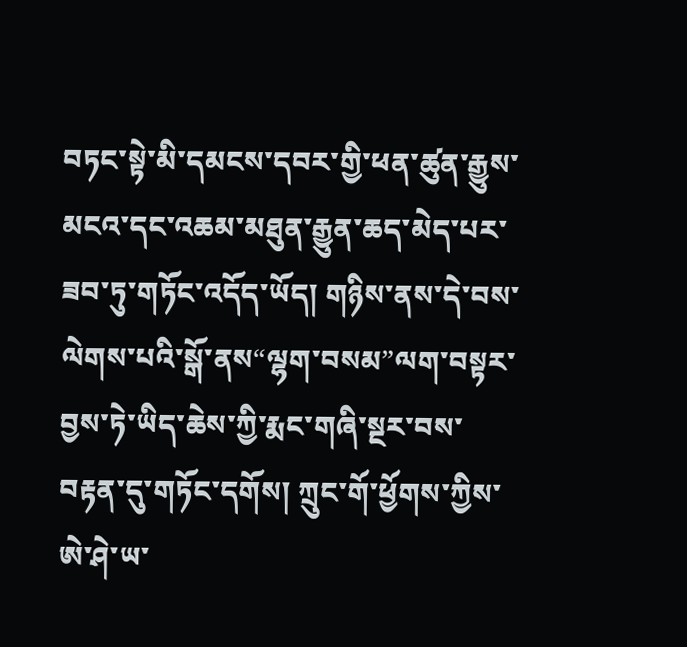བཏང་སྟེ་མི་དམངས་དབར་གྱི་ཕན་ཚུན་རྒྱུས་མངའ་དང་འཆམ་མཐུན་རྒྱུན་ཆད་མེད་པར་ཟབ་ཏུ་གཏོང་འདོད་ཡོད། གཉིས་ནས་དེ་བས་ལེགས་པའི་སྒོ་ནས“ལྷག་བསམ”ལག་བསྟར་བྱས་ཏེ་ཡིད་ཆེས་ཀྱི་རྨང་གཞི་སྔར་བས་བརྟན་དུ་གཏོང་དགོས། ཀྲུང་གོ་ཕྱོགས་ཀྱིས་ཨེ་ཤེ་ཡ་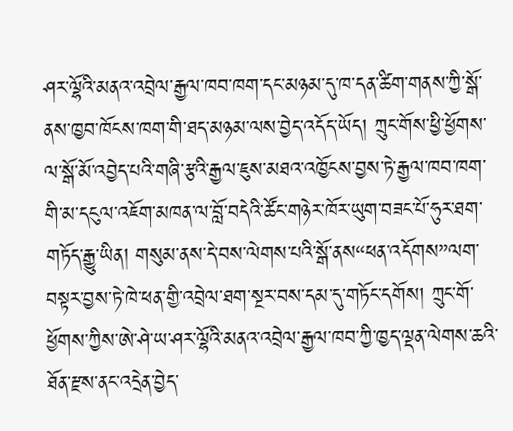ཤར་ལྷོའི་མནའ་འབྲེལ་རྒྱལ་ཁབ་ཁག་དང་མཉམ་དུ་ཁ་དན་ཚིག་གནས་ཀྱི་སྒོ་ནས་ཁྱབ་ཁོངས་ཁག་གི་ཐད་མཉམ་ལས་བྱེད་འདོད་ཡོད། ཀྲུང་གོས་ཕྱི་ཕྱོགས་ལ་སྒོ་མོ་འབྱེད་པའི་གཞི་རྩའི་རྒྱལ་ཇུས་མཐའ་འཁྱོངས་བྱས་ཏེ་རྒྱལ་ཁབ་ཁག་གི་མ་དངུལ་འཇོག་མཁན་ལ་བློ་བདེའི་ཚོང་གཉེར་ཁོར་ཡུག་བཟང་པོ་ཧུར་ཐག་གཏོད་རྒྱུ་ཡིན། གསུམ་ནས་དེ་བས་ལེགས་པའི་སྒོ་ནས“ཕན་འདོགས”ལག་བསྟར་བྱས་ཏེ་ཁེ་ཕན་གྱི་འབྲེལ་ཐག་སྔར་བས་དམ་དུ་གཏོང་དགོས། ཀྲུང་གོ་ཕྱོགས་ཀྱིས་ཨེ་ཤེ་ཡ་ཤར་ལྷོའི་མནའ་འབྲེལ་རྒྱལ་ཁབ་ཀྱི་ཁྱད་ལྡན་ལེགས་ཆའི་ཐོན་རྫས་ནང་འདྲེན་བྱེད་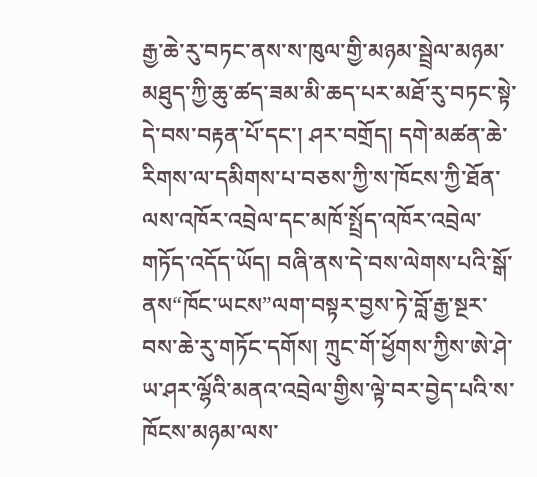རྒྱ་ཆེ་རུ་བཏང་ནས་ས་ཁུལ་གྱི་མཉམ་སྦྲེལ་མཉམ་མཐུད་ཀྱི་ཆུ་ཚད་ཟམ་མི་ཆད་པར་མཐོ་རུ་བཏང་སྟེ་དེ་བས་བརྟན་པོ་དང་། ཤར་བགྲོད། དགེ་མཚན་ཆེ་རིགས་ལ་དམིགས་པ་བཅས་ཀྱི་ས་ཁོངས་ཀྱི་ཐོན་ལས་འཁོར་འབྲེལ་དང་མཁོ་སྤྲོད་འཁོར་འབྲེལ་གཏོད་འདོད་ཡོད། བཞི་ནས་དེ་བས་ལེགས་པའི་སྒོ་ནས“ཁོང་ཡངས”ལག་བསྟར་བྱས་ཏེ་བློ་རྒྱ་སྔར་བས་ཆེ་རུ་གཏོང་དགོས། ཀྲུང་གོ་ཕྱོགས་ཀྱིས་ཨེ་ཤེ་ཡ་ཤར་ལྷོའི་མནའ་འབྲེལ་གྱིས་ལྟེ་བར་བྱེད་པའི་ས་ཁོངས་མཉམ་ལས་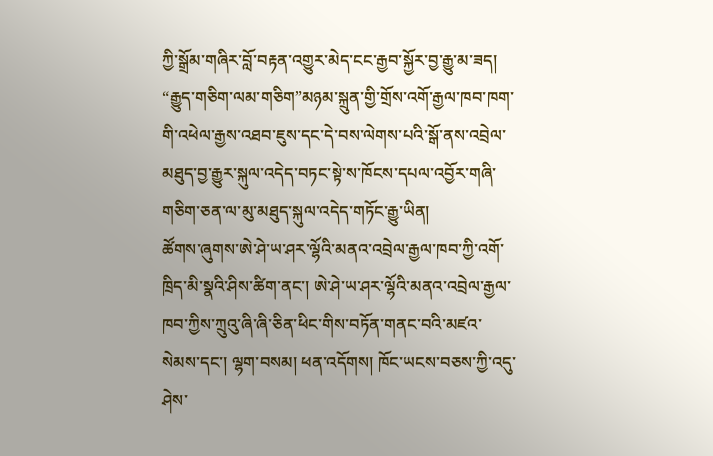ཀྱི་སྒྲོམ་གཞིར་བློ་བརྟན་འགྱུར་མེད་ངང་རྒྱབ་སྐྱོར་བྱ་རྒྱུ་མ་ཟད། “རྒྱུད་གཅིག་ལམ་གཅིག”མཉམ་སྐྲུན་གྱི་གྲོས་འགོ་རྒྱལ་ཁབ་ཁག་གི་འཕེལ་རྒྱས་འཐབ་ཇུས་དང་དེ་བས་ལེགས་པའི་སྒོ་ནས་འབྲེལ་མཐུད་བྱ་རྒྱུར་སྐུལ་འདེད་བཏང་སྟེ་ས་ཁོངས་དཔལ་འབྱོར་གཞི་གཅིག་ཅན་ལ་མུ་མཐུད་སྐུལ་འདེད་གཏོང་རྒྱུ་ཡིན།
ཚོགས་ཞུགས་ཨེ་ཤེ་ཡ་ཤར་ལྷོའི་མནའ་འབྲེལ་རྒྱལ་ཁབ་ཀྱི་འགོ་ཁྲིད་མི་སྣའི་ཤིས་ཚིག་ནང་། ཨེ་ཤེ་ཡ་ཤར་ལྷོའི་མནའ་འབྲེལ་རྒྱལ་ཁབ་ཀྱིས་ཀྲུའུ་ཞི་ཞི་ཅིན་ཕིང་གིས་བཏོན་གནང་བའི་མཛའ་སེམས་དང་། ལྷག་བསམ། ཕན་འདོགས། ཁོང་ཡངས་བཅས་ཀྱི་འདུ་ཤེས་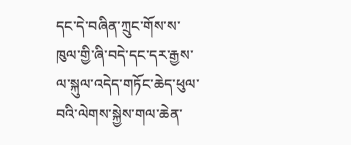དང་དེ་བཞིན་ཀྲུང་གོས་ས་ཁུལ་གྱི་ཞི་བདེ་དང་དར་རྒྱས་ལ་སྐུལ་འདེད་གཏོང་ཆེད་ཕུལ་བའི་ལེགས་སྐྱེས་གལ་ཆེན་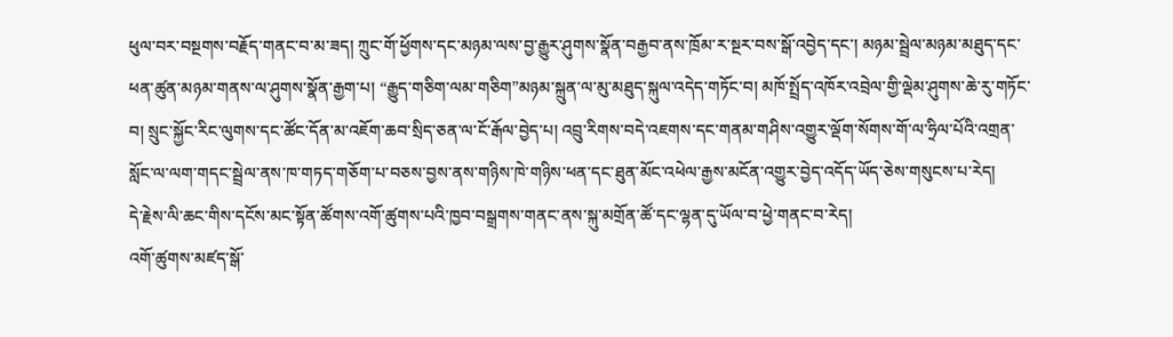ཕུལ་བར་བསྔགས་བརྗོད་གནང་བ་མ་ཟད། ཀྲུང་གོ་ཕྱོགས་དང་མཉམ་ལས་བྱ་རྒྱུར་ཤུགས་སྣོན་བརྒྱབ་ནས་ཁྲོམ་ར་སྔར་བས་སྒོ་འབྱེད་དང་། མཉམ་སྦྲེལ་མཉམ་མཐུད་དང་ཕན་ཚུན་མཉམ་གནས་ལ་ཤུགས་སྣོན་རྒྱག་པ། “རྒྱུད་གཅིག་ལམ་གཅིག”མཉམ་སྐྲུན་ལ་མུ་མཐུད་སྐུལ་འདེད་གཏོང་བ། མཁོ་སྤྲོད་འཁོར་འབྲེལ་གྱི་ལྡེམ་ཤུགས་ཆེ་རུ་གཏོང་བ། སྲུང་སྐྱོང་རིང་ལུགས་དང་ཚོང་དོན་མ་འཇོག་ཆབ་སྲིད་ཅན་ལ་ངོ་རྒོལ་བྱེད་པ། འབྲུ་རིགས་བདེ་འཇགས་དང་གནམ་གཤིས་འགྱུར་ལྡོག་སོགས་གོ་ལ་ཧྲིལ་པོའི་འགྲན་སློང་ལ་ལག་གདང་སྦྲེལ་ནས་ཁ་གཏད་གཅོག་པ་བཅས་བྱས་ནས་གཉིས་ཁེ་གཉིས་ཕན་དང་ཐུན་མོང་འཕེལ་རྒྱས་མངོན་འགྱུར་བྱེད་འདོད་ཡོད་ཅེས་གསུངས་པ་རེད།
དེ་རྗེས་ལི་ཆང་གིས་དངོས་མང་སྟོན་ཚོགས་འགོ་ཚུགས་པའི་ཁྱབ་བསྒྲགས་གནང་ནས་སྐུ་མགྲོན་ཚོ་དང་ལྷན་དུ་ཡོལ་བ་ཕྱེ་གནང་བ་རེད།
འགོ་ཚུགས་མཛད་སྒོ་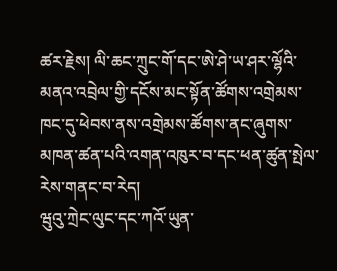ཚར་རྗེས། ལི་ཆང་ཀྲུང་གོ་དང་ཨེ་ཤེ་ཡ་ཤར་ལྷོའི་མནའ་འབྲེལ་གྱི་དངོས་མང་སྟོན་ཚོགས་འགྲེམས་ཁང་དུ་ཕེབས་ནས་འགྲེམས་ཚོགས་ནང་ཞུགས་མཁན་ཚན་པའི་འགན་འཁུར་བ་དང་ཕན་ཚུན་སྤེལ་རེས་གནང་བ་རེད།
ཝུའུ་ཀྲེང་ལུང་དང་ཀའོ་ཡུན་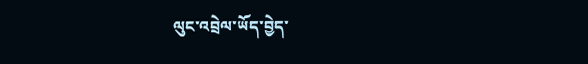ལུང་འབྲེལ་ཡོད་བྱེད་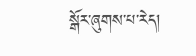སྒོར་ཞུགས་པ་རེད།